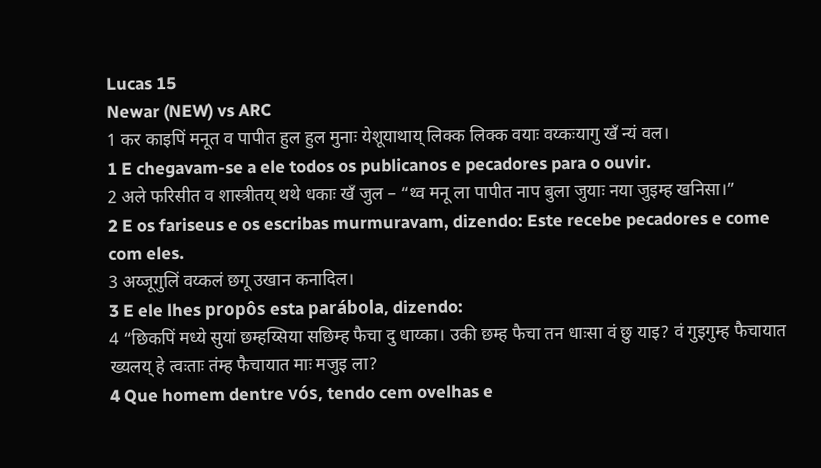Lucas 15
Newar (NEW) vs ARC
1 कर काइपिं मनूत व पापीत हुल हुल मुनाः येशूयाथाय् लिक्क लिक्क वयाः वय्कःयागु खँ न्यं वल।
1 E chegavam-se a ele todos os publicanos e pecadores para o ouvir.
2 अले फरिसीत व शास्त्रीतय् थथे धकाः खँ जुल – “थ्व मनू ला पापीत नाप बुला जुयाः नया जुइम्ह खनिसा।”
2 E os fariseus e os escribas murmuravam, dizendo: Este recebe pecadores e come com eles.
3 अय्जूगुलिं वय्कलं छगू उखान कनादिल।
3 E ele lhes propôs esta parábola, dizendo:
4 “छिकपिं मध्ये सुयां छम्हय्सिया सछिम्ह फैचा दु धाय्का। उकी छम्ह फैचा तन धाःसा वं छु याइ? वं गुइगुम्ह फैचायात ख्यलय् हे त्वःताः तंम्ह फैचायात माः मजुइ ला?
4 Que homem dentre vós, tendo cem ovelhas e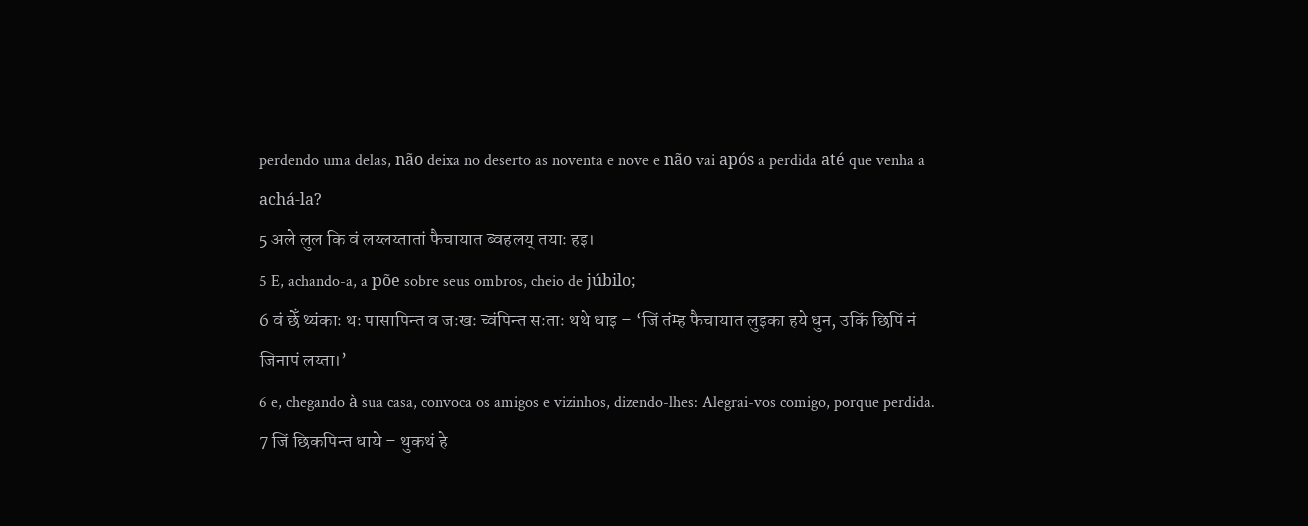perdendo uma delas, não deixa no deserto as noventa e nove e não vai após a perdida até que venha a achá-la?
5 अले लुल कि वं लय्लय्तातां फैचायात ब्वहलय् तयाः हइ।
5 E, achando-a, a põe sobre seus ombros, cheio de júbilo;
6 वं छेँ थ्यंकाः थः पासापिन्त व जःखः च्वंपिन्त सःताः थथे धाइ – ‘जिं तंम्ह फैचायात लुइका हये धुन, उकिं छिपिं नं जिनापं लय्ता।’
6 e, chegando à sua casa, convoca os amigos e vizinhos, dizendo-lhes: Alegrai-vos comigo, porque perdida.
7 जिं छिकपिन्त धाये – थुकथं हे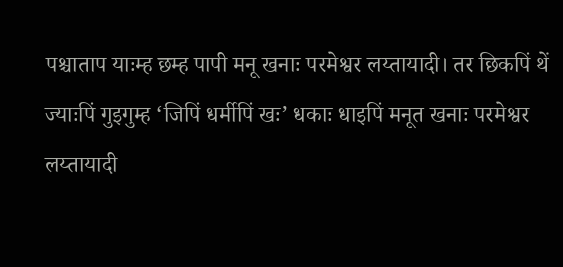पश्चाताप याःम्ह छम्ह पापी मनू खनाः परमेश्वर लय्तायादी। तर छिकपिं थें ज्याःपिं गुइगुम्ह ‘जिपिं धर्मीपिं खः’ धकाः धाइपिं मनूत खनाः परमेश्वर लय्तायादी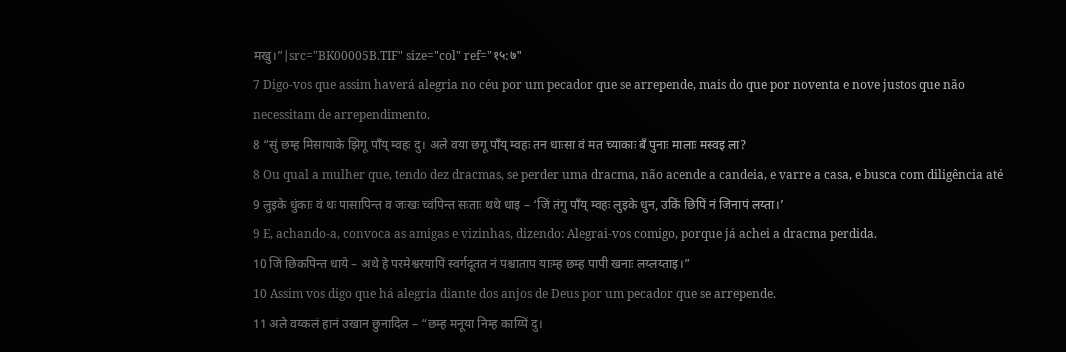मखु।”|src="BK00005B.TIF" size="col" ref="१५:७"
7 Digo-vos que assim haverá alegria no céu por um pecador que se arrepende, mais do que por noventa e nove justos que não necessitam de arrependimento.
8 “सुं छम्ह मिसायाके झिगू पाँय् म्वहः दु। अले वया छगू पाँय् म्वहः तन धाःसा वं मत च्याकाः बँ पुनाः मालाः मस्वइ ला?
8 Ou qual a mulher que, tendo dez dracmas, se perder uma dracma, não acende a candeia, e varre a casa, e busca com diligência até
9 लुइके धुंकाः वं थः पासापिन्त व जःखः च्वंपिन्त सःताः थथे धाइ – ‘जिं तंगु पाँय् म्वहः लुइके धुन, उकिं छिपिं नं जिनापं लय्ता।’
9 E, achando-a, convoca as amigas e vizinhas, dizendo: Alegrai-vos comigo, porque já achei a dracma perdida.
10 जिं छिकपिन्त धाये – अथे हे परमेश्वरयापिं स्वर्गदूतत नं पश्चाताप याःम्ह छम्ह पापी खनाः लय्लय्ताइ।”
10 Assim vos digo que há alegria diante dos anjos de Deus por um pecador que se arrepende.
11 अले वय्कलं हानं उखान छुनादिल – “छम्ह मनूया निम्ह काय्पिं दु।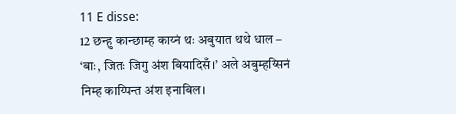11 E disse:
12 छन्हु कान्छाम्ह काय्नं थः अबुयात थथे धाल – ‘बाः, जितः जिगु अंश बियादिसँ।’ अले अबुम्हय्सिनं निम्ह काय्पिन्त अंश इनाबिल।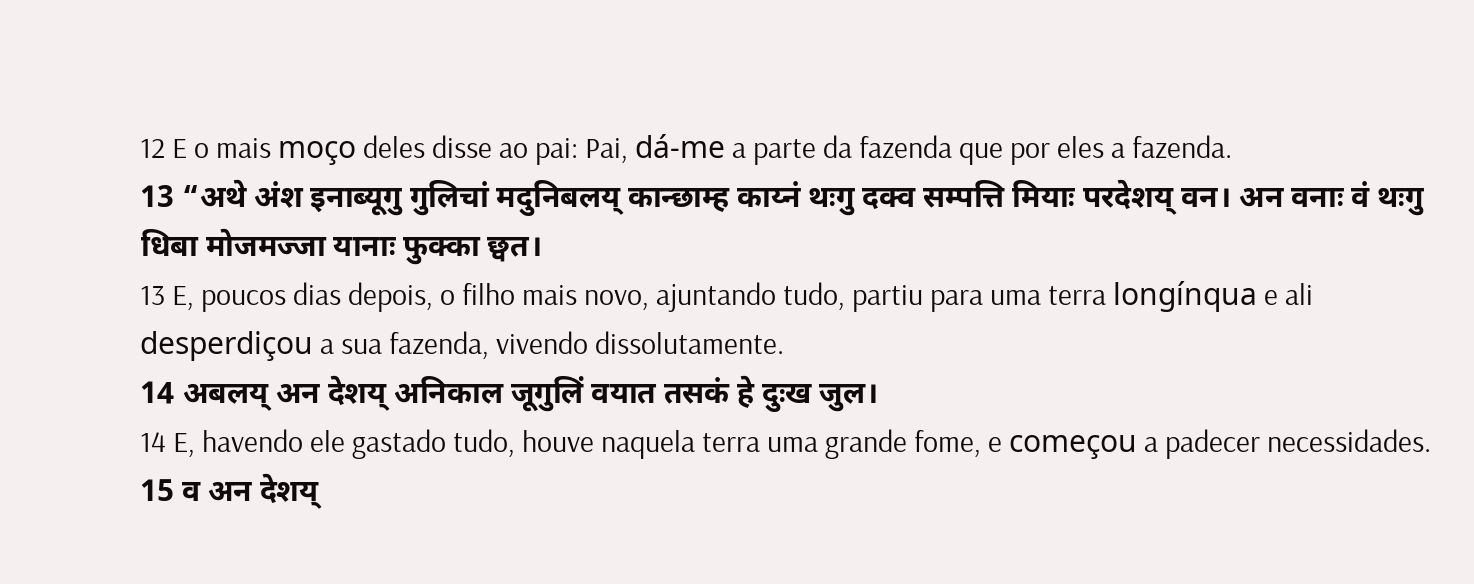12 E o mais moço deles disse ao pai: Pai, dá-me a parte da fazenda que por eles a fazenda.
13 “अथे अंश इनाब्यूगु गुलिचां मदुनिबलय् कान्छाम्ह काय्नं थःगु दक्व सम्पत्ति मियाः परदेशय् वन। अन वनाः वं थःगु धिबा मोजमज्जा यानाः फुक्का छ्वत।
13 E, poucos dias depois, o filho mais novo, ajuntando tudo, partiu para uma terra longínqua e ali desperdiçou a sua fazenda, vivendo dissolutamente.
14 अबलय् अन देशय् अनिकाल जूगुलिं वयात तसकं हे दुःख जुल।
14 E, havendo ele gastado tudo, houve naquela terra uma grande fome, e começou a padecer necessidades.
15 व अन देशय्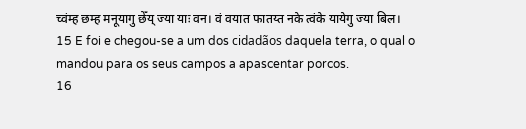च्वंम्ह छम्ह मनूयागु छेँय् ज्या याः वन। वं वयात फातय्त नके त्वंके यायेगु ज्या बिल।
15 E foi e chegou-se a um dos cidadãos daquela terra, o qual o mandou para os seus campos a apascentar porcos.
16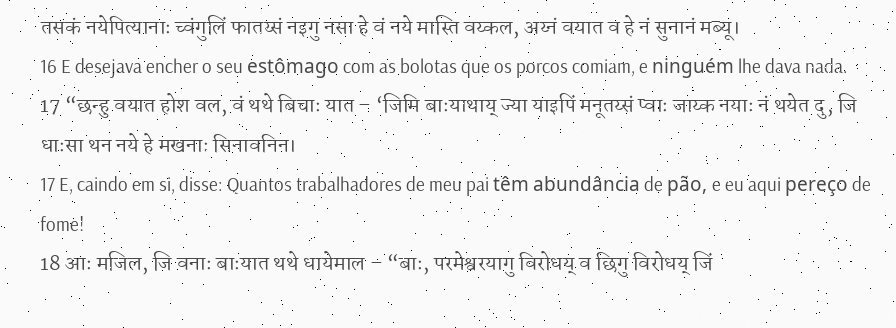तसकं नयेपित्यानाः च्वंगुलिं फातय्सं नइगु नसा हे वं नये मास्ति वय्कल, अय्नं वयात व हे नं सुनानं मब्यू।
16 E desejava encher o seu estômago com as bolotas que os porcos comiam, e ninguém lhe dava nada.
17 “छन्हु वयात होश वल, वं थथे बिचाः यात – ‘जिमि बाःयाथाय् ज्या याइपिं मनूतय्सं प्वाः जाय्क नयाः नं थयेत दु, जि धाःसा थन नये हे मखनाः सिनावनिन।
17 E, caindo em si, disse: Quantos trabalhadores de meu pai têm abundância de pão, e eu aqui pereço de fome!
18 आः मजिल, जि वनाः बाःयात थथे धायेमाल – “बाः, परमेश्वरयागु विरोधय् व छिगु विरोधय् जिं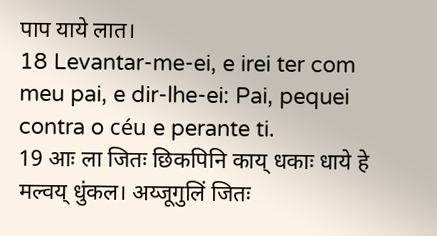पाप याये लात।
18 Levantar-me-ei, e irei ter com meu pai, e dir-lhe-ei: Pai, pequei contra o céu e perante ti.
19 आः ला जितः छिकपिनि काय् धकाः धाये हे मल्वय् धुंकल। अय्जूगुलिं जितः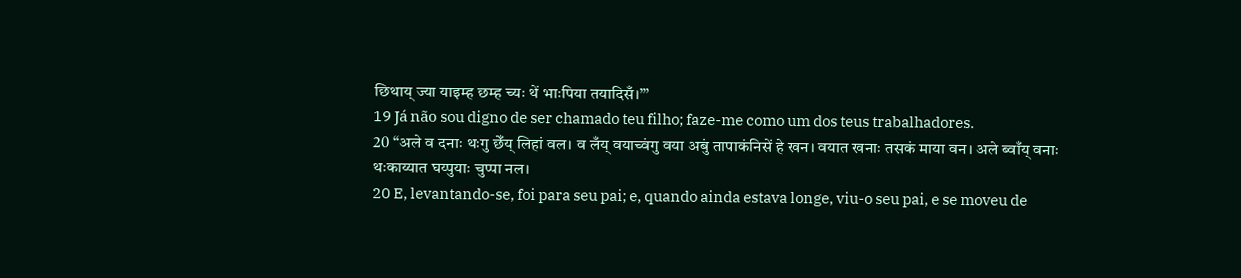छिथाय् ज्या याइम्ह छम्ह च्यः थें भाःपिया तयादिसँ।”’
19 Já não sou digno de ser chamado teu filho; faze-me como um dos teus trabalhadores.
20 “अले व दनाः थःगु छेँय् लिहां वल। व लँय् वयाच्वंगु वया अबुं तापाकंनिसें हे खन। वयात खनाः तसकं माया वन। अले ब्वाँय् वनाः थःकाय्यात घय्पुयाः चुप्पा नल।
20 E, levantando-se, foi para seu pai; e, quando ainda estava longe, viu-o seu pai, e se moveu de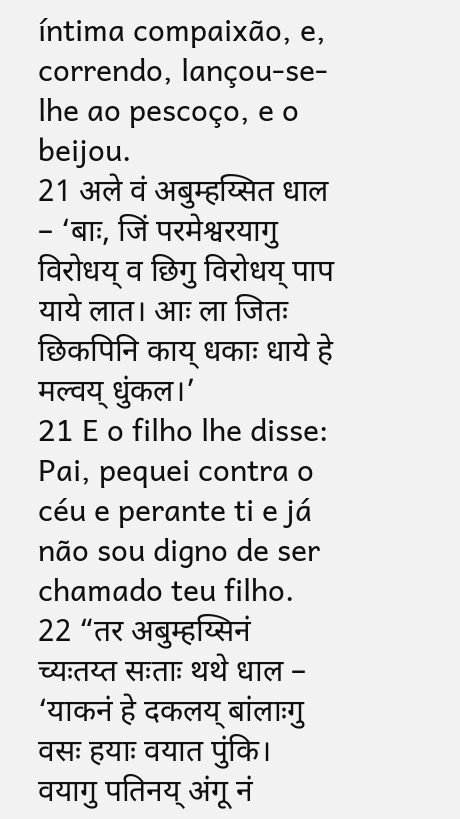íntima compaixão, e, correndo, lançou-se-lhe ao pescoço, e o beijou.
21 अले वं अबुम्हय्सित धाल – ‘बाः, जिं परमेश्वरयागु विरोधय् व छिगु विरोधय् पाप याये लात। आः ला जितः छिकपिनि काय् धकाः धाये हे मल्वय् धुंकल।’
21 E o filho lhe disse: Pai, pequei contra o céu e perante ti e já não sou digno de ser chamado teu filho.
22 “तर अबुम्हय्सिनं च्यःतय्त सःताः थथे धाल – ‘याकनं हे दकलय् बांलाःगु वसः हयाः वयात पुंकि। वयागु पतिनय् अंगू नं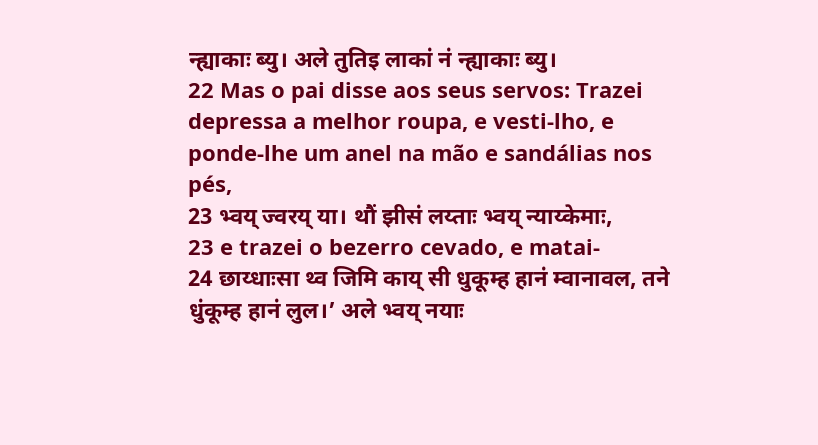न्ह्याकाः ब्यु। अले तुतिइ लाकां नं न्ह्याकाः ब्यु।
22 Mas o pai disse aos seus servos: Trazei depressa a melhor roupa, e vesti-lho, e ponde-lhe um anel na mão e sandálias nos pés,
23 भ्वय् ज्वरय् या। थौं झीसं लय्ताः भ्वय् न्याय्केमाः,
23 e trazei o bezerro cevado, e matai-
24 छाय्धाःसा थ्व जिमि काय् सी धुकूम्ह हानं म्वानावल, तने धुंकूम्ह हानं लुल।’ अले भ्वय् नयाः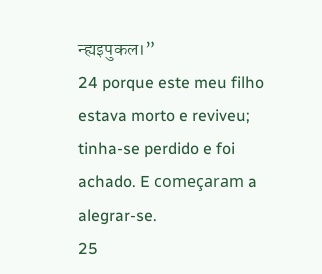न्ह्यइपुकल।”
24 porque este meu filho estava morto e reviveu; tinha-se perdido e foi achado. E começaram a alegrar-se.
25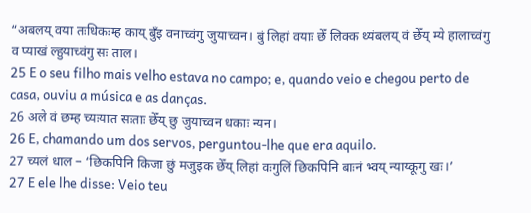“अबलय् वया तःधिकःम्ह काय् बुँइ वनाच्वंगु जुयाच्वन। बुं लिहां वयाः छेँ लिक्क थ्यंबलय् वं छेँय् म्ये हालाच्वंगु व प्याखं ल्हुयाच्वंगु सः ताल।
25 E o seu filho mais velho estava no campo; e, quando veio e chegou perto de casa, ouviu a música e as danças.
26 अले वं छम्ह च्यःयात सःताः छेँय् छु जुयाच्वन धकाः न्यन।
26 E, chamando um dos servos, perguntou-lhe que era aquilo.
27 च्यलं धाल – ‘छिकपिनि किजा छुं मजुइक छेँय् लिहां वःगुलिं छिकपिनि बाःनं भ्वय् न्याय्कूगु खः।’
27 E ele lhe disse: Veio teu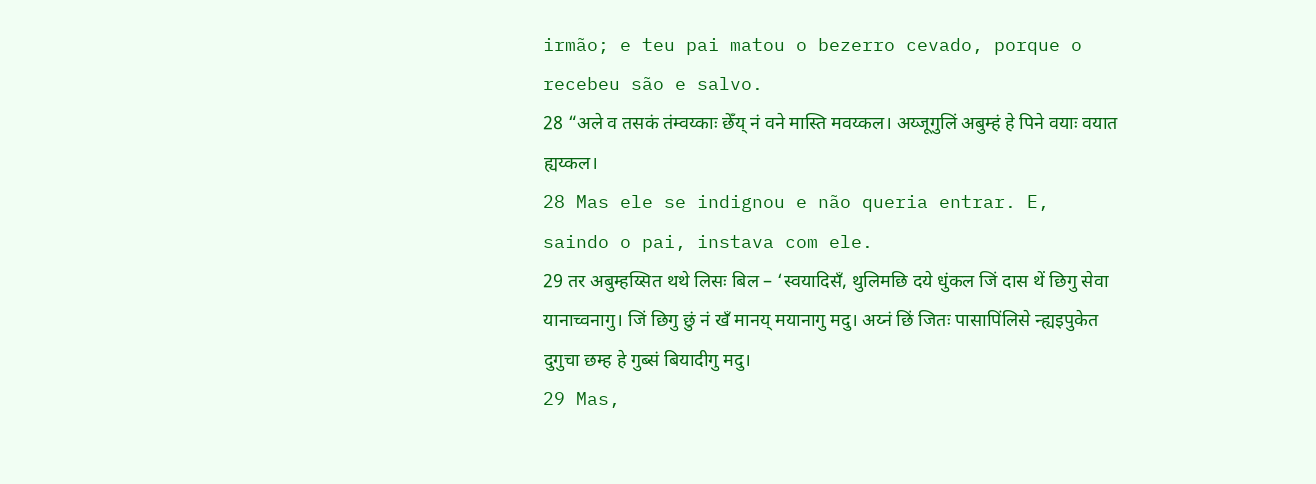irmão; e teu pai matou o bezerro cevado, porque o recebeu são e salvo.
28 “अले व तसकं तंम्वय्काः छेँय् नं वने मास्ति मवय्कल। अय्जूगुलिं अबुम्हं हे पिने वयाः वयात ह्यय्कल।
28 Mas ele se indignou e não queria entrar. E, saindo o pai, instava com ele.
29 तर अबुम्हय्सित थथे लिसः बिल – ‘स्वयादिसँ, थुलिमछि दये धुंकल जिं दास थें छिगु सेवा यानाच्वनागु। जिं छिगु छुं नं खँ मानय् मयानागु मदु। अय्नं छिं जितः पासापिंलिसे न्ह्यइपुकेत दुगुचा छम्ह हे गुब्सं बियादीगु मदु।
29 Mas,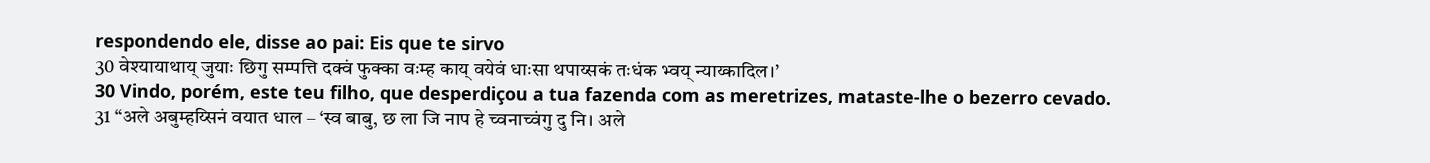respondendo ele, disse ao pai: Eis que te sirvo
30 वेश्यायाथाय् जुयाः छिगु सम्पत्ति दक्वं फुक्का वःम्ह काय् वयेवं धाःसा थपाय्सकं तःधंक भ्वय् न्याय्कादिल।’
30 Vindo, porém, este teu filho, que desperdiçou a tua fazenda com as meretrizes, mataste-lhe o bezerro cevado.
31 “अले अबुम्हय्सिनं वयात धाल – ‘स्व बाबु, छ ला जि नाप हे च्वनाच्वंगु दु नि। अले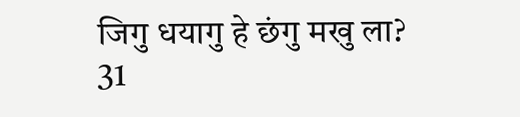जिगु धयागु हे छंगु मखु ला?
31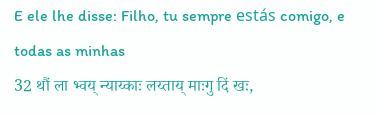E ele lhe disse: Filho, tu sempre estás comigo, e todas as minhas
32 थौं ला भ्वय् न्याय्काः लय्ताय् माःगु दिं खः,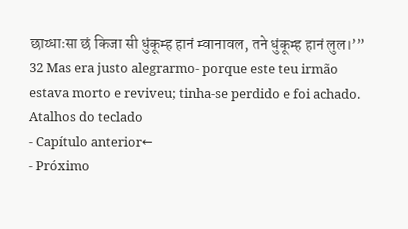छाय्धाःसा छं किजा सी धुंकूम्ह हानं म्वानावल, तने धुंकूम्ह हानं लुल।’”
32 Mas era justo alegrarmo- porque este teu irmão estava morto e reviveu; tinha-se perdido e foi achado.
Atalhos do teclado
- Capítulo anterior←
- Próximo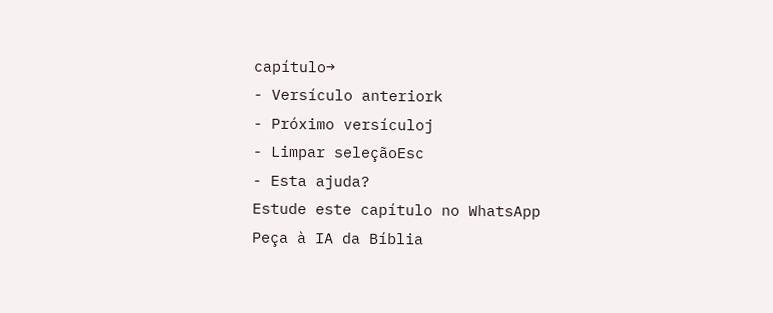capítulo→
- Versículo anteriork
- Próximo versículoj
- Limpar seleçãoEsc
- Esta ajuda?
Estude este capítulo no WhatsApp
Peça à IA da Bíblia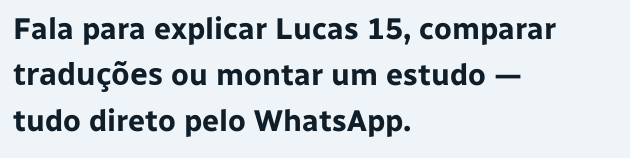Fala para explicar Lucas 15, comparar traduções ou montar um estudo — tudo direto pelo WhatsApp.